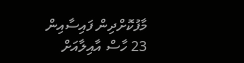މާފުކޮށްދިން ފައިސާއިން 23 ހާސް އާއިލާއަށް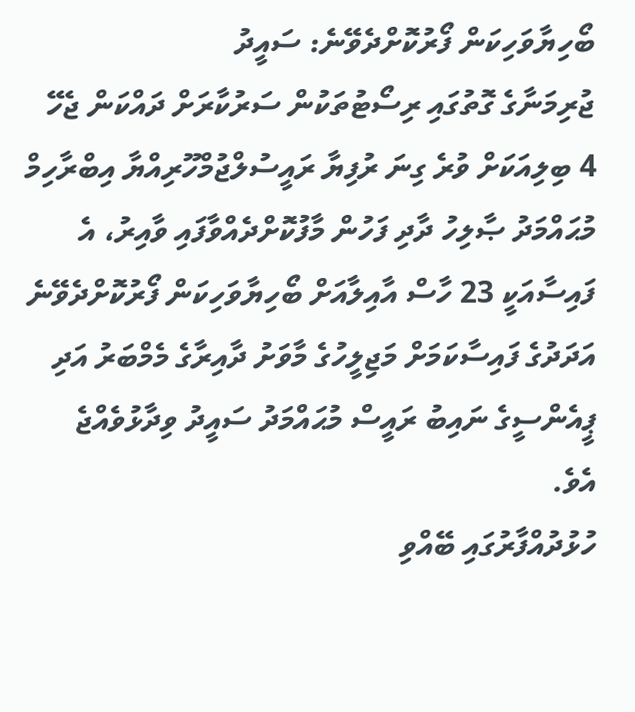ބޯހިޔާވަހިކަން ފޯރުކޮށްދެވޭނެ: ސައީދު
ޖުރިމަނާގެ ގޮތުގައި ރިސޯޓުތަކުން ސަރުކާރަށް ދައްކަން ޖެހޭ 4 ބިލިއަކަށް ވުރެ ގިނަ ރުފިޔާ ރައީސުލްޖުމްހޫރިއްޔާ އިބްރާހިމް މުޙައްމަދު ޞާލިހު ދާދި ފަހުން މާފުކޮށްދެއްވާފައި ވާއިރު، އެ ފައިސާއަކީ 23 ހާސް އާއިލާއަށް ބޯހިޔާވަހިކަން ފޯރުކޮށްދެވޭނެ އަދަދުގެ ފައިސާކަމަށް މަޖިލީހުގެ މާވަށު ދާއިރާގެ މެމްބަރު އަދި ޕީއެންސީގެ ނައިބު ރައީސް މުޙައްމަދު ސައީދު ވިދާޅުވެއްޖެ އެވެ.
ހުޅުދުއްފާރުގައި ބޭއްވި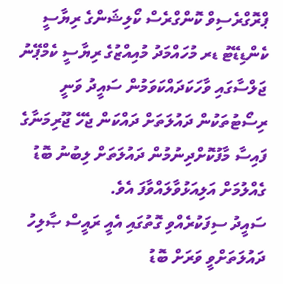ޕްރޮގްރެސިވް ކޮންގްރެސް ކޯލިޝަންގެ ރިޔާސީ ކެންޑިޑޭޓު ޑރ މުހައްމަދު މުއިއްޒުގެ ރިޔާސީ ކެމްޕޭނު ޖަލްސާގައި ވާހަކަދައްކަވަމުން ސައީދު ވަނީ ރިސޯޓުތަކުން ދައުލަތަށް ދައްކަން ޖެހޭ ޖޫރިމަނާގެ ފައިސާ މާފުކޮށްދިނުމުން ދައުލަތަށް ލިބުނު ބޮޑު ގެއްލުމަށް އަލިއަޅުވާލައްވާފަ އެވެ.
ސައީދު ސިފަކުރެއްވި ގޮތުގައި އެއީ ރައީސް ޞާލިހު ދައުލަތަށްވީ ވަރަށް ބޮޑު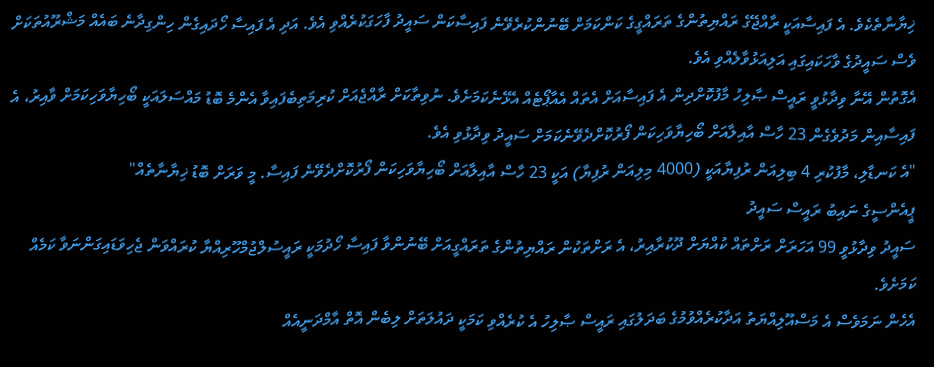ޚިޔާނާތެކެވެ. އެ ފައިސާއަކީ ރާއްޖޭގެ ރައްޔިތުންގެ ތަރައްގީގެ ކަންކަމަށް ބޭނުންކުރެވޭނެ ފައިސާކަން ސައީދު ފާހަގަކުރެއްވި އެވެ. އަދި އެ ފައިސާ ހޯދައިގެން ހިންގިދާނެ ބައެއް މަޝްރޫއުތަކަށް ވެސް ސައީދުގެ ވާހަކައިގައި އަލިއަޅުވާލެއްވި އެވެ.
އެގޮތުން އޭނާ ވިދާޅުވީ ރައީސް ޞާލިހު މާފުކޮށްދިން އެ ފައިސާއަށް އެތައް އެއާޕޯޓެއް އެޅޭނެކަމަށެވެ. ނުވިތާކަށް ރާއްޖެއަށް ކުރިމަތިބެފައިވާ އެންމެ ބޮޑު މައްސަލައަކީ ބޯހިޔާވަހިކަމަށް ވާއިރު، އެ ފައިސާއިން މަދުވެގެން 23 ހާސް އާއިލާއަށް ބޯހިޔާވަހިކަން ފޯރުކޮށްދެވޭނެކަމަށް ސައީދު ވިދާޅުވި އެވެ.
"އެ ކަނޑާލި، މާފުކުރި 4 ބިލިއަން ރުފިޔާއަކީ (4000 މިލިއަން ރުފިޔާ) އަކީ 23 ހާސް އާއިލާއަށް ބޯހިޔާވަހިކަން ފޯރުކޮށްދެވޭނެ ފައިސާ. މީ ވަރަށް ބޮޑު ޚިޔާނާތެއް"
ޕީއެންސީގެ ނައިބު ރައީސް ސައީދު
ސައީދު ވިދާޅުވީ 99 އަހަރަށް ރަށްތައް ކުއްޔަށް ދޫކުރާއިރު، އެ ރަށްތަކުން ރައްޔިތުންގެ ތަރައްގީއަށް ބޭނުންވާ ފައިސާ ހޯދުމަކީ ރައީސުލްޖުމްހޫރިއްޔާ ކުރައްވަން ޖެހިވަޑައިގަންނަވާ ކަމެއް ކަމަށެވެ.
އެހެން ނަމަވެސް އެ މަސްއޫލިއްޔަތު އަދާކުރެއްވުމުގެ ބަދަލުގައި ރައީސް ޞާލިހު އެ ކުރެއްވި ކަމަކީ ދައުލަތަށް ލިބެން އޮތް އާމްދަނީއެއް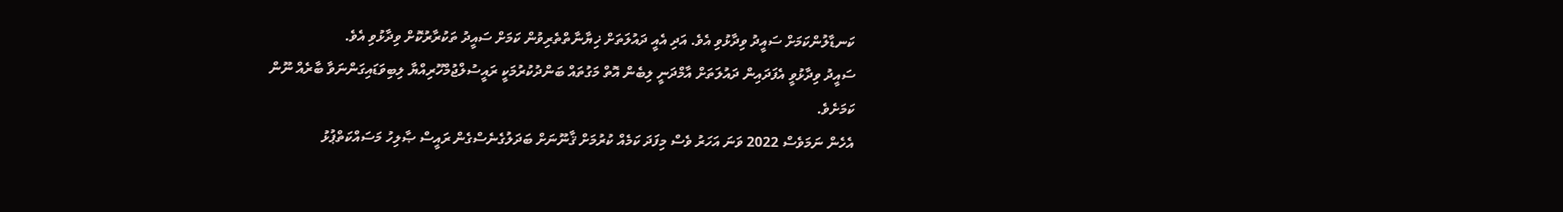ކަނޑާލުންކަމަށް ސައީދު ވިދާޅުވި އެވެ. އަދި އެއީ ދައުލަތަށް ޚިޔާނާތްތެރިވުން ކަމަށް ސައީދު ތަކުރާރުކޮށް ވިދާޅުވި އެވެ.
ސައީދު ވިދާޅުވީ އެފަދައިން ދައުލަތަށް އާމްދަނީ ލިބެން އޮތް މަގުތައް ބަންދުކުރުމަކީ ރައީސުލްޖުމްހޫރިއްޔާ ލިބިވަޑައިގަންނަވާ ބާރެއް ނޫން ކަމަށެވެ.
އެހެން ނަމަވެސް 2022 ވަނަ އަހަރު ވެސް މިފަދަ ކަމެއް ކުރުމަށް ޤާނޫނަށް ބަދަލުގެނެސްގެން ރައީސް ޞާލިހު މަސައްކަތްޕުޅު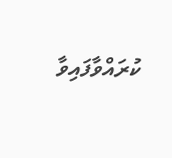ކުރައްވާފައިވާ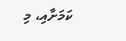ކަމަށާއި، މި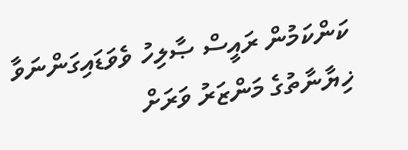ކަންކަމުން ރައީސް ޞާލިހު ވެވަޑައިގަންނަވާ ޚިޔާނާތުގެ މަންޒަރު ވަރަށް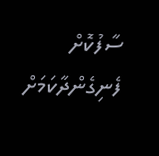ސާފުކޮށް ފެނިގެންދާކަމަށް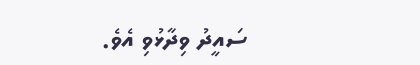ސައީދު ވިދާޅުވި އެވެ.